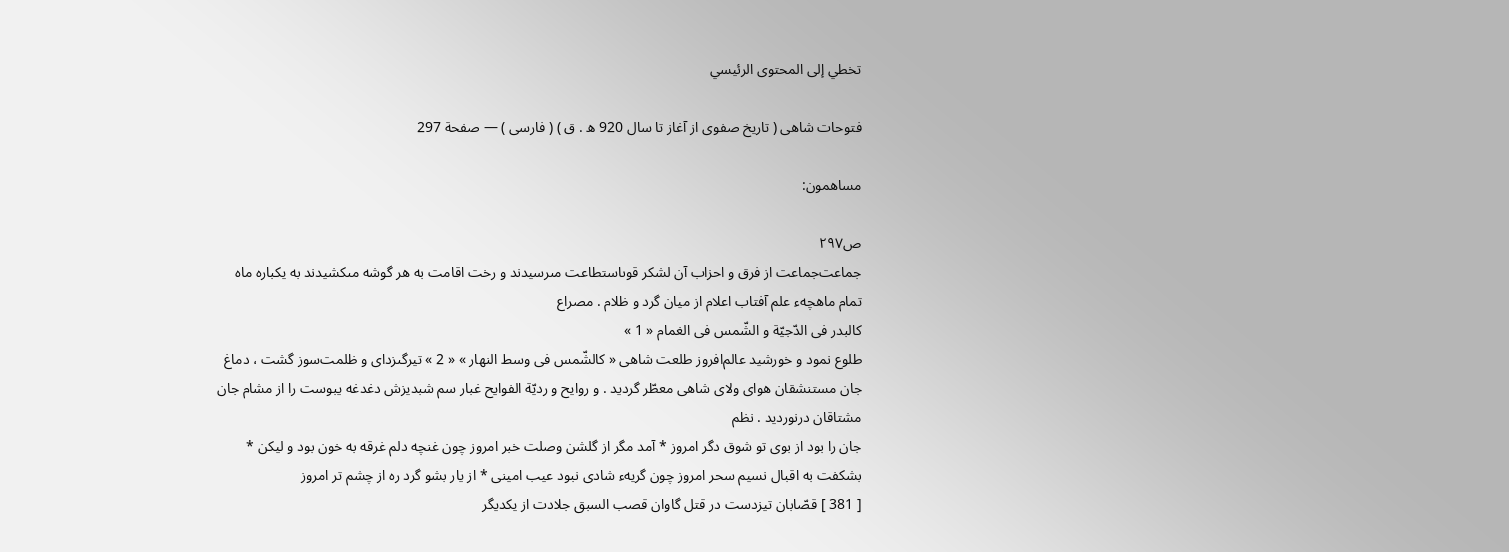تخطي إلى المحتوى الرئيسي

فتوحات شاهى ( تاريخ صفوى از آغاز تا سال 920 ه . ق ) ( فارسى ) — صفحة 297

مساهمون:

ص٢٩٧
جماعت‌جماعت از فرق و احزاب آن لشكر قوىاستطاعت مىرسيدند و رخت اقامت به هر گوشه مىكشيدند به يكباره ماه تمام ماهچهء علم آفتاب اعلام از ميان گرد و ظلام . مصراع
كالبدر فى الدّجيّة و الشّمس فى الغمام « 1 »
طلوع نمود و خورشيد عالم‌افروز طلعت شاهى « كالشّمس فى وسط النهار » « 2 » تيرگىزداى و ظلمت‌سوز گشت ، دماغ جان مستنشقان هواى ولاى شاهى معطّر گرديد . و روايح و رديّة الفوايح غبار سم شبديزش دغدغه يبوست را از مشام جان مشتاقان درنورديد . نظم
جان را بود از بوى تو شوق دگر امروز * آمد مگر از گلشن وصلت خبر امروز چون غنچه دلم غرقه به خون بود و ليكن * بشكفت به اقبال نسيم سحر امروز چون گريهء شادى نبود عيب امينى * از يار بشو گرد ره از چشم تر امروز
[ 381 ] قصّابان تيزدست در قتل گاوان قصب السبق جلادت از يكديگر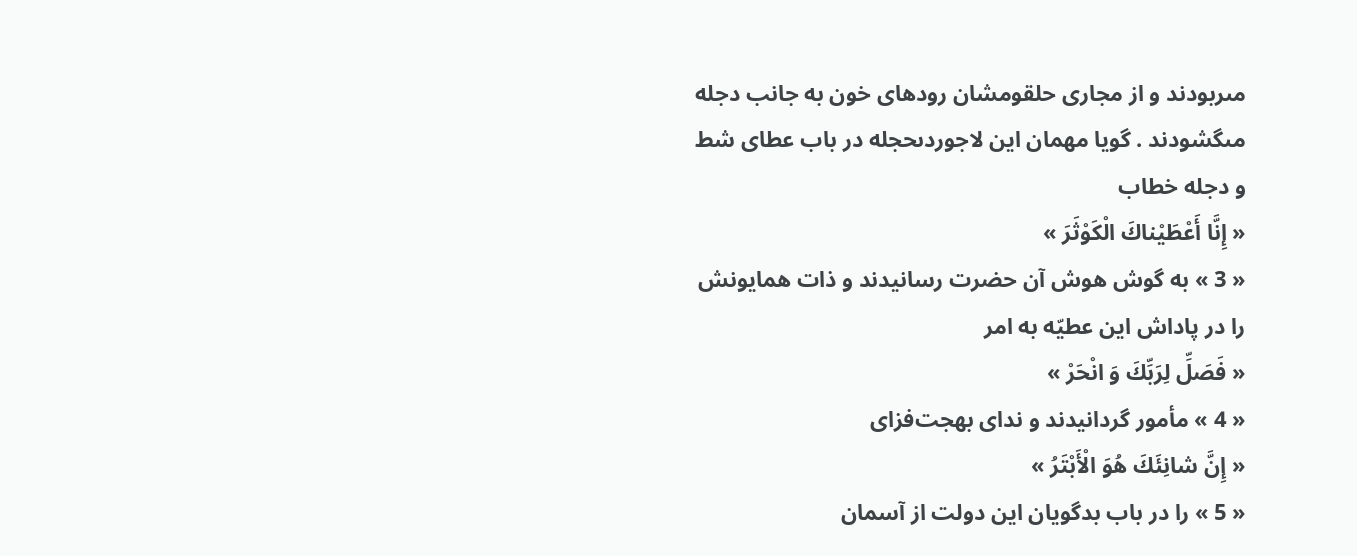مىربودند و از مجارى حلقومشان رودهاى خون به جانب دجله مىگشودند . گويا مهمان اين لاجوردىحجله در باب عطاى شط و دجله خطاب
« إِنَّا أَعْطَيْناكَ الْكَوْثَرَ »
« 3 » به گوش هوش آن حضرت رسانيدند و ذات همايونش را در پاداش اين عطيّه به امر
« فَصَلِّ لِرَبِّكَ وَ انْحَرْ »
« 4 » مأمور گردانيدند و نداى بهجت‌فزاى
« إِنَّ شانِئَكَ هُوَ الْأَبْتَرُ »
« 5 » را در باب بدگويان اين دولت از آسمان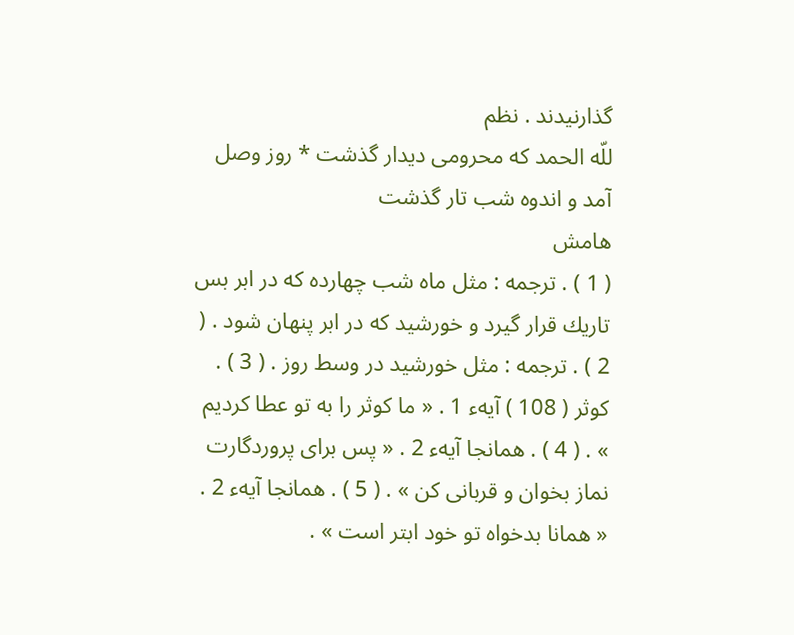گذارنيدند . نظم
للّه الحمد كه محرومى ديدار گذشت * روز وصل آمد و اندوه شب تار گذشت
هامش
( 1 ) . ترجمه : مثل ماه شب چهارده كه در ابر بس تاريك قرار گيرد و خورشيد كه در ابر پنهان شود . ( 2 ) . ترجمه : مثل خورشيد در وسط روز . ( 3 ) . كوثر ( 108 ) آيهء 1 . « ما كوثر را به تو عطا كرديم » . ( 4 ) . همانجا آيهء 2 . « پس براى پروردگارت نماز بخوان و قربانى كن » . ( 5 ) . همانجا آيهء 2 . « همانا بدخواه تو خود ابتر است » .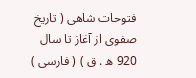فتوحات شاهى ( تاريخ صفوى از آغاز تا سال 920 ه . ق ) ( فارسى )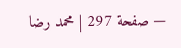— صفحة 297 | محمد رضا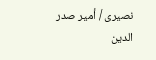نصيرى / أمير صدر الدين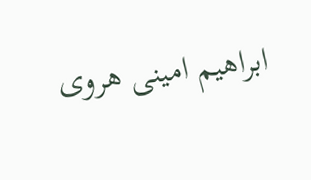ابراهيم امينى هروى